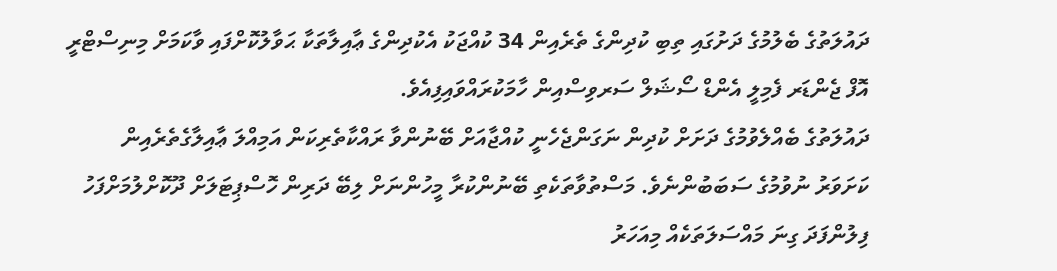ދައުލަތުގެ ބެލުމުގެ ދަށުގައި ތިބި ކުދިންގެ ތެރެއިން 34 ކުއްޖަކު އެކުދިންގެ ޢާއިލާތަކާ ޙަވާލުކޮށްފައި ވާކަމަށް މިނިސްޓްރީ އޮފް ޖެންޑަރ ފެމިލީ އެންޑް ސޯޝަލް ސަރވިސްއިން ހާމަކުރައްވައިފިއެވެ.
ދައުލަތުގެ ބެއްލެވުމުގެ ދަށަށް ކުދިން ނަގަންޖެހެނީ ކުއްޖާއަށް ބޭނުންވާ ރައްކާތެރިކަން އަމިއްލަ ޢާއިލާގެތެރެއިން ކަށަވަރު ނުވުމުގެ ސަބަބުންނެވެ. މަސްތުވާތަކެތި ބޭނުންކުރާ މީހުންނަށް ލިބޭ ދަރިން ހޮސްޕިޓަލަށް ދޫކޮށްލުމަށްފަހު ފިލުންފަދަ ގިނަ މައްސަލަތަކެއް މިއަހަރު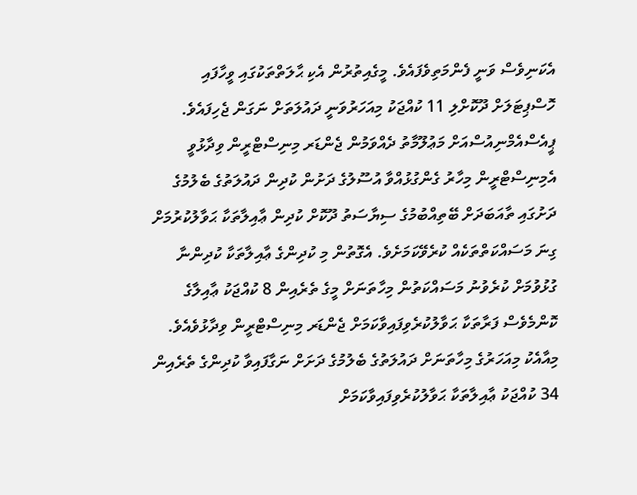އެކަނިވެސް ވަނީ ފެންމަތިވެފައެވެ. މީގެއިތުރުން އެކި ޙާލަތްތަކުގައި ވީހާފައި ހޮސްޕިޓަލަށް ދޫކޮށްލި 11 ކުއްޖަކު މިއަހަރުވަނީ ދައުލަތަށް ނަގަން ޖެހިފައެވެ.
ޕީއެސްއެމްނިއުސްއަށް މަޢުލޫމާތު ދެއްވަމުން ޖެންޑަރ މިނިސްޓްރީން ވިދާޅުވީ އެމިނިސްޓްރީން މިހާރު ގެންގުޅުއްވާ އުސޫލުގެ ދަށުން ކުދިން ދައުލަތުގެ ބެލުމުގެ ދަށުގައި ތާއަބަދަށް ބޭތިއްބުމުގެ ސިޔާސަތު ދޫކޮށް ކުދިން ޢާއިލާތަކާ ޙަވާލުކުރުމަށް ގިނަ މަސައްކަތްތަކެއް ކުރެވޭކަމަށެވެ. އެގޮތުން މި ކުދިންގެ ޢާއިލާތަކާ ކުދިންނާ ގުޅުވުމަށް ކުރެވުނު މަސައްކަތުން މިހާތަނަށް މީގެ ތެރެއިން 8 ކުއްޖަކު ޢާއިލާގެ ކޮންމެވެސް ފަރާތަކާ ޙަވާލުކުރެވިފައިވާކަމަށް ޖެންޑަރ މިނިސްޓްރީން ވިދާޅުވެއެވެ. މިއާއެކު މިއަހަރުގެ މިހާތަނަށް ދައުލަތުގެ ބެލުމުގެ ދަށަށް ނަގާފައިވާ ކުދިންގެ ތެރެއިން 34 ކުއްޖަކު ޢާއިލާތަކާ ޙަވާލުކުރެވިފައިވާކަމަށް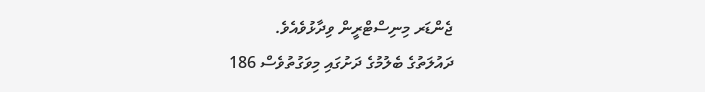ޖެންޑަރ މިނިސްޓްރީން ވިދާޅުވެއެވެ.
ދައުލަތުގެ ބެލުމުގެ ދަށުގައި މިވަގުތުވެސް 186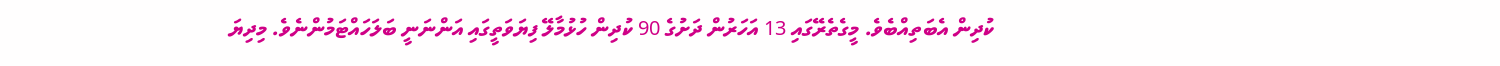ކުދިން އެބަތިއްބެވެ. މީގެތެރޭގައި 13 އަހަރުން ދަށުގެ 90 ކުދިން ހުޅުމާލޭ ފިޔަވަތީގައި އަންނަނީ ބަލަހައްޓަމުންނެވެ. މިދިޔަ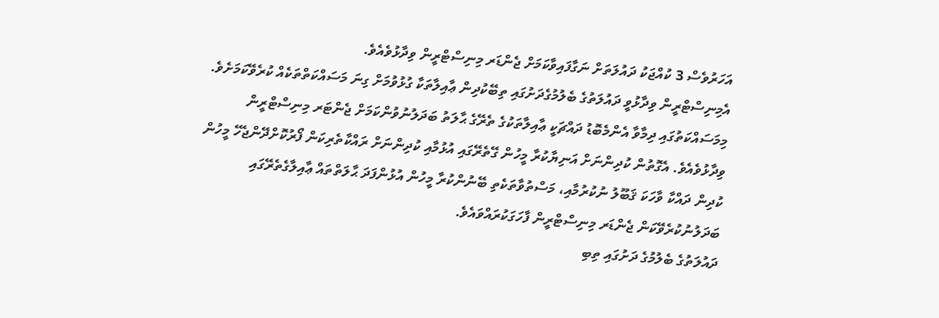އަހަރުވެސް 3 ކުއްޖަކު ދައުލަތަށް ނަގާފައިވާކަމަށް ޖެންޑަރ މިނިސްޓްރީން ވިދާޅުވެއެވެ.
އެމިނިސްޓްރީން ވިދާޅުވީ ދައުލަތުގެ ބެލުމުގެދަށުގައި ތިބޭކުދިން ޢާއިލާތަކާ ގުޅުވުމަށް ގިނަ މަސައްކަތްތަކެއް ކުރެވޭކަމަށެވެ. މިމަސައްކަތުގައި ދިމާވާ އެންމެބޮޑު ދައްޗަކީ ޢާއިލާތަކުގެ ތެރޭގެ ޙާލަތު ބަދަލުނުވުންކަމަށް ޖެންޓަރ މިނިސްޓްރީން ވިދާޅުވެއެވެ. އެގޮތުން ކުދިންނަށް އަނިޔާކުރާ މީހުން ގޭތެރޭގައި އުޅުމާއި ކުދިންނަށް ރައްކާތެރިކަން ފޯރުކޮށްދޭންޖެހޭ މީހުން ކުދިން ދައްކާ ވާހަކަ ޤަބޫލު ނުކުރުމާއި، މަސްތުވާތަކެތި ބޭނުންކުރާ މީހުން އުޅުންފަދަ ޙާލަތްތައް ޢާއިލާގެތެރޭގައި ބަދަލުނުކުރެވޭކަން ޖެންޑަރ މިނިސްޓްރީން ފާހަގަކުރައްވައެވެ.
ދައުލަތުގެ ބެލުމުގެ ދަށުގައި ތިބި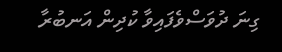ގިނަ ދުވަސްވެފައިވާ ކުދިން އަނބުރާ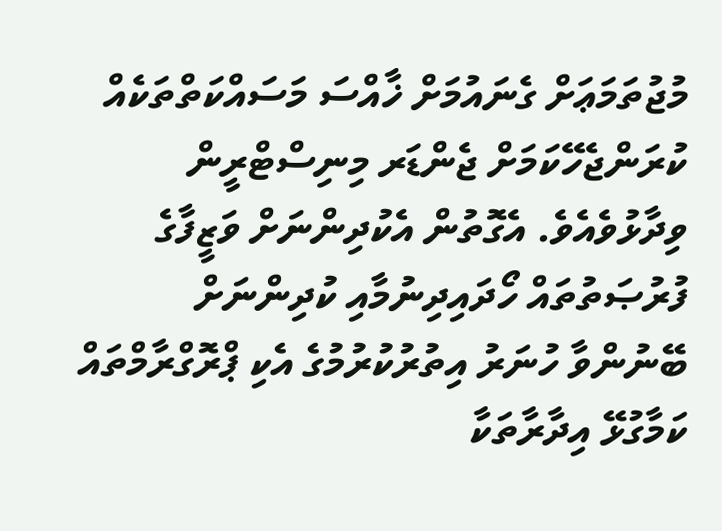މުޖުތަމަޢަށް ގެނައުމަށް ޚާއްސަ މަސައްކަތްތަކެއް ކުރަންޖެހޭކަމަށް ޖެންޑަރ މިނިސްޓްރީން ވިދާޅުވެއެވެ. އެގޮތުން އެކުދިންނަށް ވަޒީފާގެ ފުރުޞަތުތައް ހޯދައިދިނުމާއި ކުދިންނަށް ބޭނުންވާ ހުނަރު އިތުރުކުރުމުގެ އެކި ޕްރޮގްރާމްތައް ކަމާގުޅޭ އިދާރާތަކާ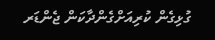ގުޅިގެން ކުރިއަށްގެންދާކަން ޖެންޑަރ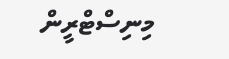މިނިސްޓްރީން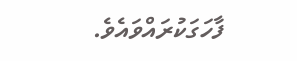ފާހަގަކުރައްވައެވެ.